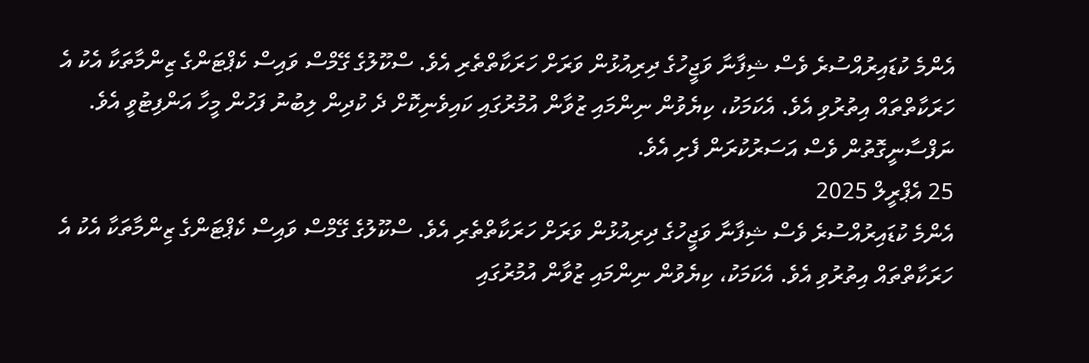އެންމެ ކުޑައިރުއްސުރެ ވެސް ޝިފާނާ ވަޖީހުގެ ދިރިއުޅުން ވަރަށް ހަރަކާތްތެރި އެވެ. ސްކޫލުގެ ގޭމްސް ވައިސް ކެޕްޓަންގެ ޒިންމާތަކާ އެކު އެ ހަރަކާތްތައް އިތުރުވި އެވެ. އެކަމަކު، ކިޔެވުން ނިންމައި ޒުވާން އުމުރުގައި ކައިވެނިކޮށް ދެ ކުދިން ލިބުނު ފަހުން މީހާ އަންފިޓުވީ އެވެ. ނަފްސާނީގޮތުން ވެސް އަސަރުކުރަން ފެށި އެވެ.
25 އެޕްރީލް 2025
އެންމެ ކުޑައިރުއްސުރެ ވެސް ޝިފާނާ ވަޖީހުގެ ދިރިއުޅުން ވަރަށް ހަރަކާތްތެރި އެވެ. ސްކޫލުގެ ގޭމްސް ވައިސް ކެޕްޓަންގެ ޒިންމާތަކާ އެކު އެ ހަރަކާތްތައް އިތުރުވި އެވެ. އެކަމަކު، ކިޔެވުން ނިންމައި ޒުވާން އުމުރުގައި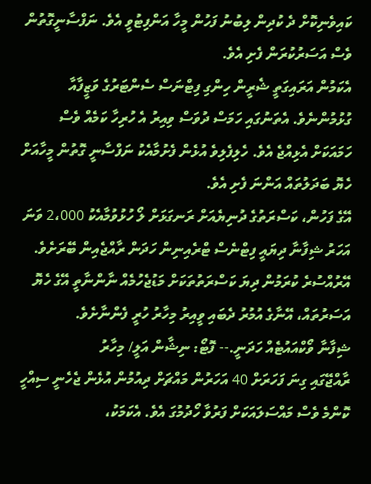ކައިވެނިކޮށް ދެ ކުދިން ލިބުނު ފަހުން މީހާ އަންފިޓުވީ އެވެ. ނަފްސާނީގޮތުން ވެސް އަސަރުކުރަން ފެށި އެވެ.
އެކަމުން އަރައިގަތީ ޝެރީން ހިންގި ފިޓްނަސް ސެންޓަރުގެ ވަޒީފާއާ ގުޅުމުންނެވެ. އެތަނުގައި ހަމަސް ދުވަސް ވިއިރު އެ ހުރިހާ ކަމެއް ވެސް ހަމައަކަށް އެޅިއްޖެ އެވެ. ހެލިފެލިވެ އުޅެން ފެށުމާއެކު ނަފްސާނީ ގޮތުން މީހާއަށް ހެޔޮ ބަދަލުތައް އަންނަ ފެށި އެވެ.
އޭގެ ފަހުން، ކަސްރަތުގެ ދުނިޔެއަށް ރަނގަޅަށް ލޯ ހުޅުވުމާއެކު 2،000 ވަނަ އަހަރު ޝިފާނާ ދިޔައީ ފިޓްނެސް ޓްރެއިނިން ހަދަން ރާއްޖެއިން ބޭރަށެވެ. އޭރުއްސުރެ ކުރަމުން ދިޔަ ކަސްރަތުތަކަށް މަޑުޖެހުމެއް ނާންނާތީ އޭގެ ހެޔޮ އަސަރުތައް، އޭނާގެ އުމުރު ދެބައި ވީއިރު މިހާރު ހުރީ ފެންނާށެވެ.
ޝިފާނާ ވޯކްއައުޓެއް ހަދަނީ.-- ފޮޓޯ: ނިޝާން އަލީ/ މިހާރު
ރާއްޖޭގައި ގިނަ ފަހަރަށް 40 އަހަރުން މައްޗަށް ދިއުމުން އުޅެން ޖެހެނީ ސިއްހީ ކޮންމެ ވެސް މައްސަލައަކަށް ފަރުވާ ހޯދުމުގަ އެވެ. އެކަމަކު،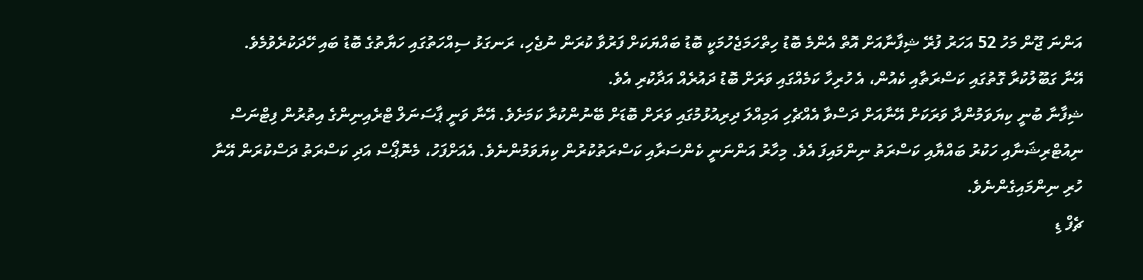އަންނަ ޖޫން މަހު 52 އަހަރު ފުރޭ ޝިފާނާއަށް އޮތް އެންމެ ބޮޑު ހިތްހަމަޖެހުމަކީ ބޮޑު ބައްޔަކަށް ފަރުވާ ކުރަން ނުޖެހި، ރަނގަޅު ސިއްހަތުގައި ހަޔާތުގެ ބޮޑު ބައި ހޭދަކުރެވުމެވެ.
އޭނާ ގަބޫލުކުރާ ގޮތުގައި ކަސްރަތާއި ކެއުން، އެ ހުރިހާ ކަމެއްގައި ވަރަށް ބޮޑު ދައުރެއް އަދާކުރި އެވެ.
ޝިފާނާ ބުނީ ކިޔަވަމުންދާ ވަރަކަށް އޭނާއަށް ދަސްވާ އެއްޗެހި އަމިއްލަ ދިރިއުޅުމުގައި ވަރަށް ބޮޑަށް ބޭނުންކުރާ ކަމަށެވެ. އޭނާ ވަނީ ޕާސަނަލް ޓްރެއިނިންގެ އިތުރުން ފިޓްނަސް ނިއުޓްރިޝަނާއި ހަކުރު ބައްޔާއި ކަސްރަތު ނިންމައިފަ އެވެ. މިހާރު އަންނަނީ ކެންސަރާއި ކަސްރަތުކުރުން ކިޔަވަމުންނެވެ. އެއަށްފަހު، މެނޮޕޯސް އަދި ކަސްރަތު ދަސްކުރަން އޭނާ ހުރި ނިންމައިގެންނެވެ.
ޗެފް ޑި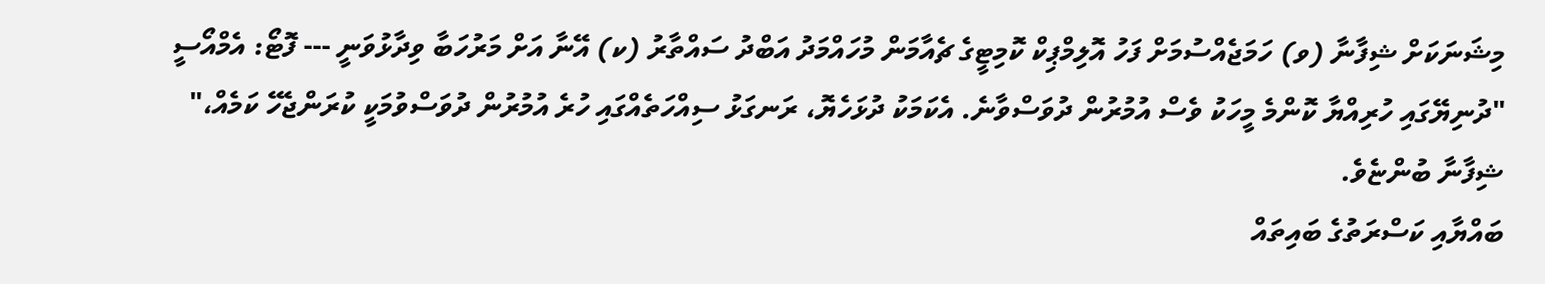މިޝަނަކަށް ޝިފާނާ (ވ) ހަމަޖެއްސުމަށް ފަހު އޮލިމްޕިކް ކޮމިޓީގެ ޗެއާމަން މުހައްމަދު އަބްދު ސައްތާރު (ކ) އޭނާ އަށް މަރުހަބާ ވިދާޅުވަނީ --- ފޮޓޯ: އެމްއޯސީ
"ދުނިޔޭގައި ހުރިއްޔާ ކޮންމެ މީހަކު ވެސް އުމުރުން ދުވަސްވާނެ. އެކަމަކު ދުޅަހެޔޮ، ރަނގަޅު ސިއްހަތެއްގައި ހުރެ އުމުރުން ދުވަސްވުމަކީ ކުރަންޖެހޭ ކަމެއް،" ޝިފާނާ ބުންޏެވެ.
ބައްޔާއި ކަސްރަތުގެ ބައިތައް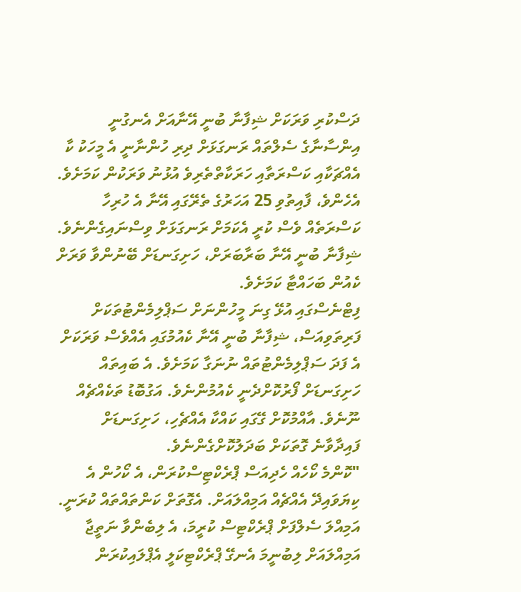ދަސްކުރި ވަރަކަށް ޝިފާނާ ބުނީ އޭނާއަށް އެނގުނީ އިންސާނާގެ ސެލްތައް ރަނގަޅަށް ދިރި ހުންނާނީ އެ މީހަކު ކާ އެއްޗަކާއި ކަސްރަތާއި ހަރަކާތްތެރިވެ އުޅުނު ވަރަކުން ކަމަށެވެ. އެހެންވެ، ފާއިތުވި 25 އަހަރުގެ ތެރޭގައި އޭނާ އެ ހުރިހާ ކަސްރަތެއް ވެސް ކުރީ އެކަމަށް ރަނގަޅަށް ވިސްނައިގެންނެވެ.
ޝިފާނާ ބުނީ އޭނާ ބަރާބަރަށް، ހަށިގަނޑަށް ބޭނުންވާ ވަރަށް ކެއުން ބަހައްޓާ ކަމަށެވެ.
ފިޓްނެސްގައި އުޅޭ ގިނަ މީހުންނަށް ސަޕްލިމެންޓުތަކަށް ފަރިތަވިއަސް، ޝިފާނާ ބުނީ އޭނާ ކެއުމުގައި އެއްވެސް ވަރަކަށް އެ ފަދަ ސަޕްލިމެންޓުތައް ނުނަގާ ކަމަށެވެ. އެ ބައިތައް ހަށިގަނޑަށް ފޯރުކޮށްދެނީ ކެއުމުންނެވެ. އަގުބޮޑު ތަކެއްޗެއް ނޫނެވެ. އާއްމުކޮށް ގޭގައި ކައްކާ އެއްޗެހި، ހަށިގަނޑަށް ފައިދާވާނެ ގޮތަކަށް ބަދަލުކޮށްގެންނެވެ.
"ކޮންމެ ކޯހެއް ހެދިއަސް ޕްރެކްޓިސްކުރަން، އެ ކޯހުން އެ ކިޔަވައިދޭ އެއްޗެއް އަމިއްލައަށް. އެގޮތަށް ކަންތައްތައް ކުރަނީ. އަމިއްލަ ސެލްފަށް ޕްރެކްޓިސް ކުރީމަ، އެ ލިބެންވާ ނަތީޖާ އަމިއްލައަށް ލިބުނީމަ އެނގޭ ޕްރެކްޓިކަލީ އެޕްލައިކުރަން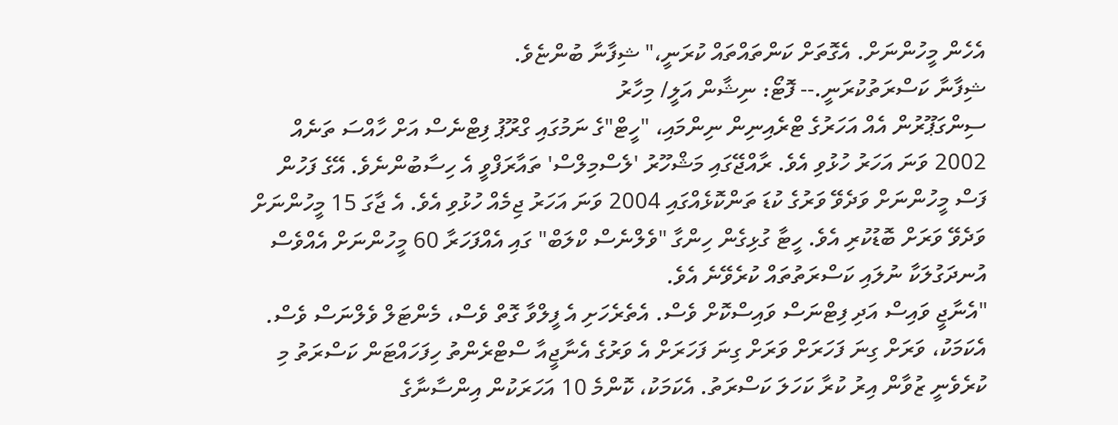އެހެން މީހުންނަށް. އެގޮތަށް ކަންތައްތައް ކުރަނީ،" ޝިފާނާ ބުންޏެވެ.
ޝިފާނާ ކަސްރަތުކުރަނީ.-- ފޮޓޯ: ނިޝާން އަލީ/ މިހާރު
ސިންގަޕޫރުން އެއް އަހަރުގެ ޓްރެއިނިން ނިންމައި، "ހީޓް"ގެ ނަމުގައި ގްރޫޕު ފިޓްނެސް އަށް ހާއްސަ ތަނެއް 2002 ވަނަ އަހަރު ހުޅުވި އެވެ. ރާއްޖޭގައި މަޝްހޫރު 'ލެސްމިލްސް' ތައާރަފްވީ އެ ހިސާބުންނެވެ. އޭގެ ފަހުން ފަސް މީހުންނަށް ވަދެވޭ ވަރުގެ ކުޑަ ތަންކޮޅެއްގައި 2004 ވަނަ އަހަރު ޖިމެއް ހުޅުވި އެވެ. އެ ޖާގަ 15 މީހުންނަށް ވަދެވޭ ވަރަށް ބޮޑުކުރި އެވެ. ހީޓާ ގުޅިގެން ހިންގާ "ވެލްނެސް ކްލަބް" ގައި އެއްފަހަރާ 60 މީހުންނަށް އެއްވެސް އުނދަގުލަކާ ނުލައި ކަސްރަތުތައް ކުރެވޭނެ އެވެ.
"އެނާޖީ ވައިސް އަދި ފިޓްނަސް ވައިސްކޮށް ވެސް. އެތެރެހަށި އެ ފީލްވާ ގޮތް ވެސް، މެންޓަލް ވެލްނަސް ވެސް. އެކަމަކު، ވަރަށް ގިނަ ފަހަރަށް ވަރަށް ގިނަ ފަހަރަށް އެ ވަރުގެ އެނާޖީއާ ސްޓްރެންތު ހިފަހައްޓަން ކަސްރަތު މި ކުރެވެނީ ޒުވާން އިރު ކުރާ ކަހަލަ ކަސްރަތު. އެކަމަކު، ކޮންމެ 10 އަހަރަކުން އިންސާނާގެ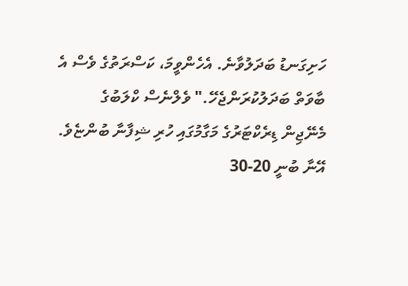ހަށިގަނޑު ބަދަލުވާނެ. އެހެންވީމަ، ކަސްރަތުގެ ވެސް އެ ބާވަތް ބަދަލުކުރަންޖެހޭ." ވެލްނެސް ކްލަބުގެ މެނޭޖިން ޑިރެކްޓަރުގެ މަގާމުގައި ހުރި ޝިފާނާ ބުންޏެވެ.
އޭނާ ބުނީ 20-30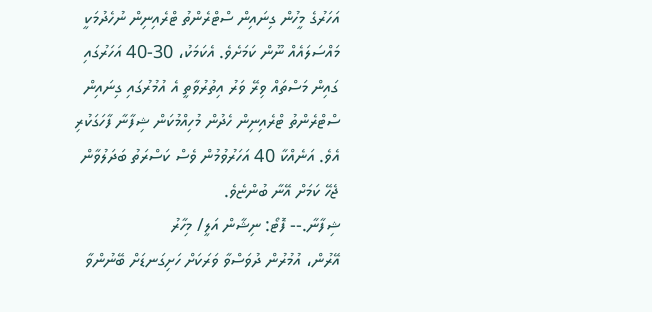އަހަރުގެ މީހުން ގިނައިން ސްޓްރެންތު ޓްރެއިނިން ނުހެދުމަކީ މައްސަލައެއް ނޫން ކަމަށެވެ. އެކަމަކު، 30-40 އަހަރުގައި ގައިން މަސްތައް ވިރޭ ވަރު އިތުރުވާތީ އެ އުމުރުގައި ގިނައިން ސްޓްރެންތު ޓްރެއިނިން ހެދުން މުހިއްމުކަން ޝިފާނާ ފާހަގަކުރި އެވެ. އަނެއްކާ 40 އަހަރުވުމުން ވެސް ކަސްރަތު ބަދަލުވާން ޖެހޭ ކަމަށް އޭނާ ބުންޏެވެ.
ޝިފާނާ.-- ފޮޓޯ: ނިޝާން އަލީ/ މިހާރު
އޭރުން، އުމުރުން ދުވަސްވާ ވަރަކަށް ހަށިގަނޑަށް ބޭނުންވާ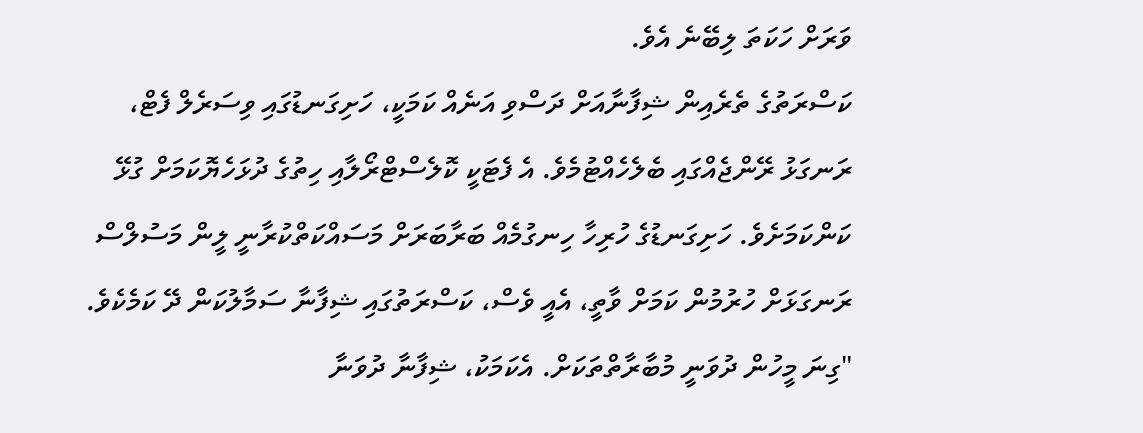ވަރަށް ހަކަތަ ލިބޭނެ އެވެ.
ކަސްރަތުގެ ތެރެއިން ޝިފާނާއަށް ދަސްވި އަނެއް ކަމަކީ، ހަށިގަނޑުގައި ވިސަރެލް ފެޓް، ރަނގަޅު ރޭންޖެއްގައި ބެލެހެއްޓުމެވެ. އެ ފެޓަކީ ކޮލެސްޓްރޯލާއި ހިތުގެ ދުޅަހެޔޮކަމަށް ގުޅޭ ކަންކަމަށެވެ. ހަށިގަނޑުގެ ހުރިހާ ހިނގުމެއް ބަރާބަރަށް މަސައްކަތްކުރާނީ ލީން މަސުލްސް ރަނގަޅަށް ހުރުމުން ކަމަށް ވާތީ، އެއީ ވެސް، ކަސްރަތުގައި ޝިފާނާ ސަމާލުކަން ދޭ ކަމެކެވެ.
"ގިނަ މީހުން ދުވަނީ މުބާރާތްތަކަށް. އެކަމަކު، ޝިފާނާ ދުވަނާ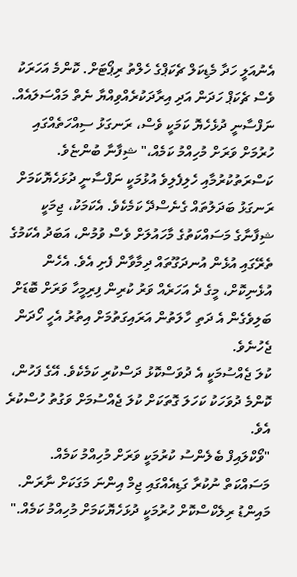އެނުއަލީ ހަދާ މެޑިކަލް ޗެކަޕްގެ ހެލްތު ރިޕޯޓަށް. ކޮންމެ އަހަރަކު ވެސް ޗެކަޕް ހަދަން އަދި އިރާދަކުރެއްވިއްޔާ ނެތް މައްސަލައެއް. ނަފްސާނީ ދުޅެހެޔޮ ކަމަކީ ވެސް، ރަނގަޅު ސިއްހަތެއްގައި ހުރުމަށް ވަރަށް މުހިއްމު ކަމެއް،" ޝިފާނާ ބުންޏެވެ.
ކަސްރަތުކުރުމާއި ހެލިފެލިވެ އުޅުމަކީ ނަފްސާނީ ދުޅަހެޔޮކަމަށް ރަނގަޅު ބަދަލުތައް ގެނެސްދޭ ކަމެކެވެ. އެކަމަކު، ޖިމަކީ ޝިފާނާގެ މަސައްކަތުގެ މާހައުލަށް ވެސް ވުމުން، އަބަދު އެކަމުގެ ތެރޭގައި އުޅެން އުނދަގޫތައް ދިމާވާން ފެށި އެވެ. އެހެން އުޅެނިކޮށް، މީގެ ދެ އަހަރެއް ވަރު ކުރިން ފިރިމީހާ ވަރަށް ބޮޑަށް ބަލިވެގެން އެ ދަތި ހާލަތުން އަރައިގަތުމަށް އިތުރު އެހީ ހޯދަން ޖެހުނެވެ.
ކުލަ ޖެއްސުމަކީ އެ ދުވަސްކޮޅު ދަސްކުރި ކަމެކެވެ. އޭގެ ފަހުން، ކޮންމެ ދުވަހަކު ކަހަލަ ގޮތަކަށް ކުލަ ޖެއްސުމަށް ވަގުތު ހުސްކުރެ އެވެ.
"ވޯކްލައިފް ބެލެންސު ކުރުމަކީ ވަރަށް މުހިއްމު ކަމެއް. މަސައްކަތް ނުކުރާ ގަޑިއެއްގައި ޖިމް އިންނަ މަގަކަށް ނާރަން. މައިންޑު ރިލެކްސްކޮށް ހުރުމަކީ ދުޅަހެޔޮކަމަށް މުހިއްމު ކަމެއް."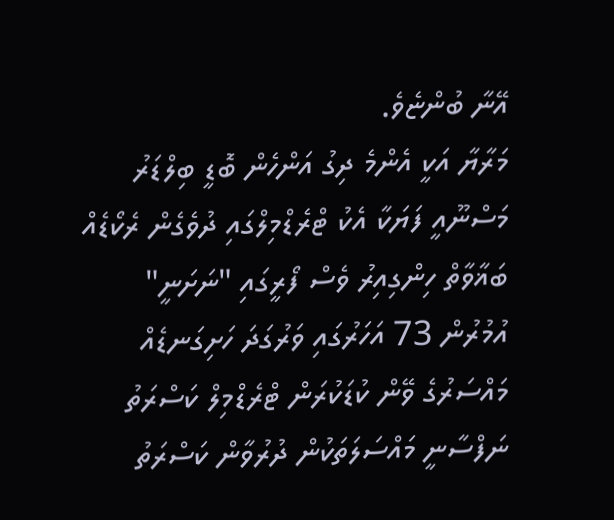އޭނާ ބުންޏެވެ.
މަރާޔާ އަކީ އެންމެ ދިގު އަންހެން ބޮޑީ ބިލްޑަރު
މަސްނޫއީ ފަޔަކާ އެކު ޓްރެޑްމިލްގައި ދުވެގެން ރެކޯޑެއް
ބަޣާވާތް ހިންގިއިރު ވެސް ފޯރީގައި "ނަށަނީ"
އުމުރުން 73 އަހަރުގައި ވަރުގަދަ ހަށިގަނޑެއް
މައްސަރުގެ ވޭން ކުޑަކުރަން ޓްރެޑްމިލް ކަސްރަތު
ނަފްސާނީ މައްސަލަތަކުން ދުރުވާން ކަސްރަތު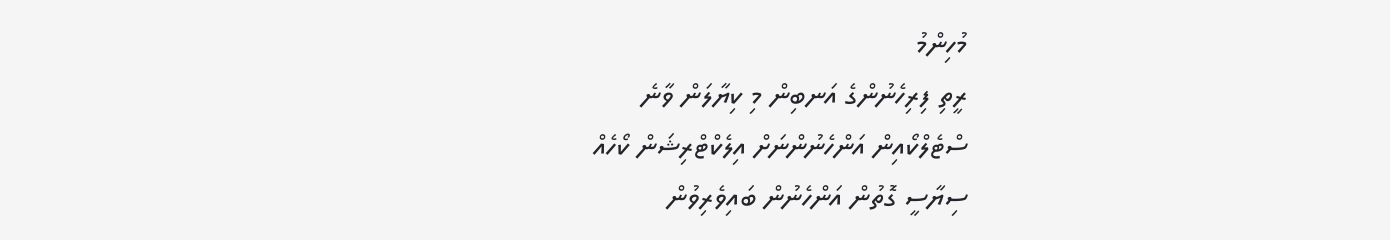މުހިންމު
ރީތި ފިރިހެނުންގެ އަނބިން މި ކިޔާލަން ވާނެ
ސްޓެލްކޯއިން އަންހެނުންނަށް އިލެކްޓްރިޝަން ކޯހެއް
ސިޔާސީ ގޮތުން އަންހެނުން ބައިވެރިވުން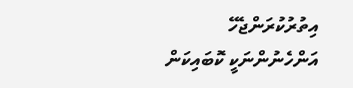އިތުރުކުރަންޖެހޭ
އަންހެނުންނަކީ ކޮބައިކަން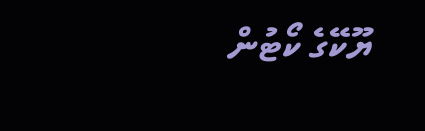ޔޫކޭގެ ކޯޓުން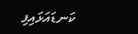ކަނޑައަޅައިފި